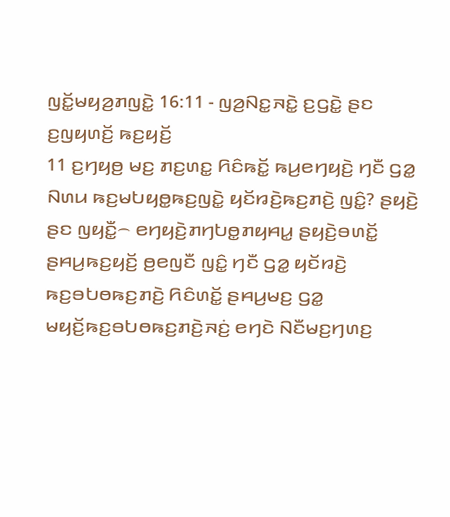ꤜꤢꤩ꤭ꤗꤟꤤ꤬ꤊꤜꤢꤧ꤭ 16:11 - ꤜꤤ꤬ꤡꤢ꤭ꤏꤢꤧ꤭ ꤢ꤬ꤞꤢꤧ꤭ ꤔꤢ ꤢ꤬ꤜꤟꤛꤢꤩ꤬ ꤒꤢ꤬ꤟꤢꤩ꤬
11 ꤢ꤬ꤚꤟꤥ꤬ ꤗꤢ꤬ ꤊꤢ꤬ꤛꤢ꤭ ꤖꤢꤨꤒꤢꤩ꤭ ꤒꤣ꤬ꤕꤚꤟꤢꤧ꤬ ꤚꤢꤪ ꤞꤤ꤭ ꤡꤛꤣ ꤒꤢ꤬ꤗꤝꤟꤥ꤭ꤒꤢ꤬ꤜꤢꤧ꤭ ꤟꤢꤩꤙꤢꤧ꤬ꤒꤢ꤬ꤊꤢꤧ꤬ ꤜꤢꤨ꤭? ꤔꤟꤢꤧ꤬ ꤔꤢ ꤜꤟꤢꤪ꤭꤮ ꤕꤚꤟꤢꤧ꤬ꤊꤚꤝꤥ꤭ꤊꤟꤌꤣ꤭ ꤔꤟꤢꤧ꤬ꤋꤛꤢꤩ꤭ ꤔꤌꤣ꤬ꤒꤢ꤬ꤟꤢꤩ꤬ ꤥ꤬ꤕꤜꤢꤪ ꤜꤢꤨ꤭ ꤚꤢꤪ ꤞꤤ꤭ ꤟꤢꤩꤙꤢꤧ꤬ ꤒꤢ꤬ꤋꤝꤥꤒꤢ꤬ꤊꤢꤧ꤬ ꤖꤢꤨꤛꤢꤩ꤭ ꤔꤌꤣ꤬ꤗꤢ꤬ ꤞꤤ꤭ ꤗꤟꤢꤩ꤬ꤒꤢ꤬ꤋꤝꤥꤒꤢ꤬ꤊꤢꤧ꤬ꤏꤢꤦ꤬ ꤕꤚꤢꤧ ꤡꤢꤪꤗꤢ꤬ꤚꤛꤢ꤬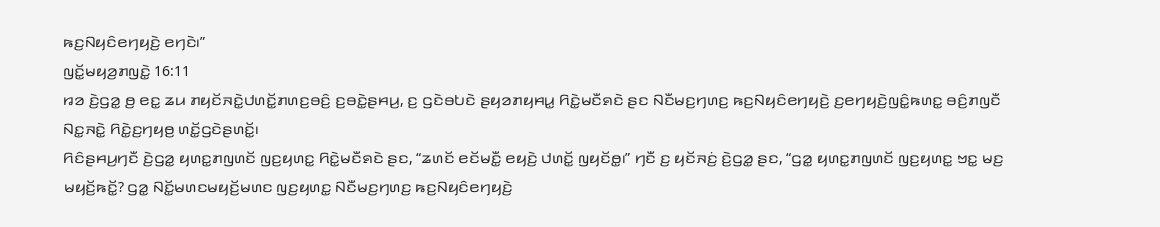ꤒꤢ꤬ꤡꤟꤢꤨꤕꤚꤟꤢꤧ꤬ ꤕꤚꤢꤧ꤯”
ꤜꤢꤩ꤭ꤗꤟꤤ꤬ꤊꤜꤢꤧ꤭ 16:11
ꤙꤤ ꤢꤧ꤬ꤞꤤ꤭ ꤥ꤬ ꤕꤢ꤭ ꤘꤣ ꤊꤟꤢꤩꤏꤢꤧ꤭ꤓꤛꤢꤩ꤭ꤊꤛꤢ꤬ꤋꤢꤨ꤬ ꤢ꤬ꤋꤢꤧ꤭ꤔꤌꤣ꤬, ꤢ꤬ ꤞꤢꤧꤋꤝꤢꤧ ꤔꤟꤤꤊꤟꤌꤣ꤭ ꤖꤢꤧ꤭ꤗꤢꤪꤎꤢꤧ ꤔꤢ ꤡꤢꤪꤗꤢ꤬ꤚꤛꤢ꤬ ꤒꤢ꤬ꤡꤟꤢꤨꤕꤚꤟꤢꤧ꤬ ꤢ꤬ꤕꤚꤟꤢꤧ꤬ꤜꤢꤨ꤭ꤒꤛꤢ꤭ ꤋꤢꤨ꤬ꤊꤜꤢꤪ ꤡꤢ꤭ꤏꤢꤧ꤭ ꤖꤢꤧ꤭ꤢ꤬ꤚꤟꤥ꤬ ꤛꤢꤩ꤭ꤞꤢꤧꤔꤛꤢꤩ꤭꤯
ꤖꤢꤨꤔꤌꤣ꤬ꤚꤢꤪ ꤢꤧ꤬ꤞꤤ꤭ ꤟꤛꤢ꤭ꤊꤜꤛꤢꤩ ꤜꤢ꤬ꤟꤛꤢ꤭ ꤖꤢꤧ꤭ꤗꤢꤪꤎꤢꤧ ꤔꤢ, “ꤘꤛꤢꤩ ꤕꤢꤩꤗꤢꤪ꤭ ꤕꤟꤢꤧ꤬ ꤓꤛꤢꤩ꤭ ꤜꤟꤢꤩꤥ꤭꤯” ꤚꤢꤪ ꤢ꤬ ꤟꤢꤩꤏꤢꤦ꤬ ꤢꤧ꤬ꤞꤤ꤭ ꤔꤢ, “ꤞꤤ꤭ ꤟꤛꤢ꤭ꤊꤜꤛꤢꤩ ꤜꤢ꤬ꤟꤛꤢ꤭ ꤠꤢ꤭ ꤗꤢ꤬ ꤗꤟꤢꤩ꤬ꤒꤢꤩ꤭? ꤞꤤ꤭ ꤡꤢꤩ꤭ꤗꤛꤢꤗꤟꤢꤩ꤬ꤗꤛꤢ ꤜꤢ꤬ꤟꤛꤢ꤭ ꤡꤢꤪꤗꤢ꤬ꤚꤛꤢ꤬ ꤒꤢ꤬ꤡꤟꤢꤨꤕꤚꤟꤢꤧ꤬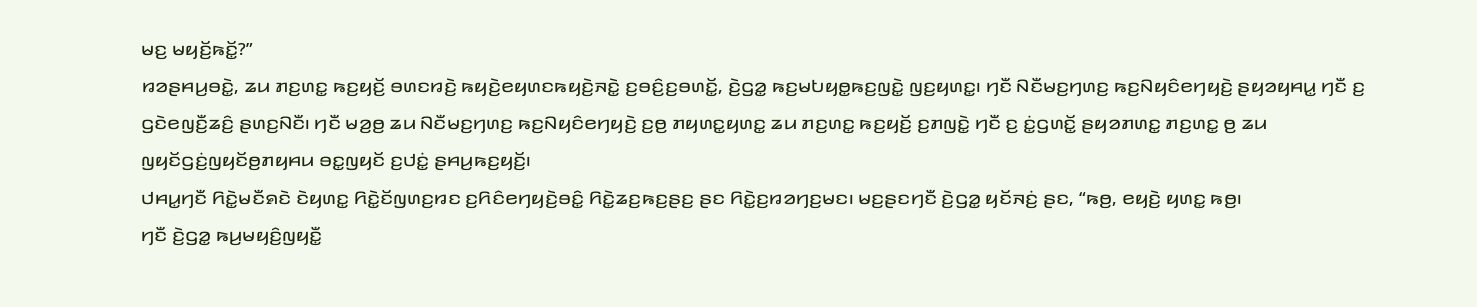ꤗꤢ꤬ ꤗꤟꤢꤩ꤬ꤒꤢꤩ꤭?”
ꤙꤤꤔꤌꤣ꤬ꤋꤢꤧ꤭, ꤘꤣ ꤊꤢ꤬ꤛꤢ꤭ ꤒꤢ꤬ꤟꤢꤩ꤬ ꤋꤛꤢꤙꤢꤧ꤬ ꤒꤟꤢꤧ꤬ꤕꤟꤛꤢꤒꤟꤢꤧ꤬ꤏꤢꤧ꤭ ꤢ꤬ꤋꤢꤨ꤬ꤢ꤬ꤋꤛꤢꤩ꤭, ꤢꤧ꤬ꤞꤤ꤭ ꤒꤢ꤬ꤗꤝꤟꤥ꤭ꤒꤢ꤬ꤜꤢꤧ꤭ ꤜꤢ꤬ꤟꤛꤢ꤭꤯ ꤚꤢꤪ ꤡꤢꤪꤗꤢ꤬ꤚꤛꤢ꤬ ꤒꤢ꤬ꤡꤟꤢꤨꤕꤚꤟꤢꤧ꤬ ꤔꤟꤤꤟꤌꤣ꤭ ꤚꤢꤪ ꤢ꤬ ꤞꤢꤧꤕꤜꤢꤪ꤬ꤘꤢꤨ꤬ ꤔꤛꤢ꤬ꤡꤢꤪ꤯ ꤚꤢꤪ ꤗꤤ꤬ꤥ꤬ ꤘꤣ ꤡꤢꤪꤗꤢ꤬ꤚꤛꤢ꤬ ꤒꤢ꤬ꤡꤟꤢꤨꤕꤚꤟꤢꤧ꤬ ꤢ꤬ꤥ꤬ ꤊꤟꤛꤢ꤭ꤟꤛꤢ꤭ ꤘꤣ ꤊꤢ꤬ꤛꤢ꤭ ꤒꤢ꤬ꤟꤢꤩ꤬ ꤢ꤬ꤊꤜꤢꤧ꤭ ꤚꤢꤪ ꤢ꤬ ꤢꤦ꤭ꤞꤛꤢꤩ꤭ ꤔꤟꤤꤊꤛꤢ꤭ ꤊꤢ꤬ꤛꤢ꤭ ꤥ꤬ ꤘꤣ ꤜꤟꤢꤩꤞꤢꤦ꤬ꤜꤟꤢꤩꤥ꤬ꤊꤟꤌꤣ ꤋꤢ꤭ꤜꤟꤢꤩ ꤢ꤬ꤓꤢꤦ꤭ ꤔꤌꤣ꤬ꤒꤢ꤬ꤟꤢꤩ꤬꤯
ꤓꤌꤣ꤭ꤚꤢꤪ ꤖꤢꤧ꤭ꤗꤢꤪꤎꤢꤧ ꤢꤧꤟꤛꤢ꤭ ꤖꤢꤧ꤭ꤢꤩꤜꤛꤢ꤬ꤙꤢ ꤢ꤬ꤖꤢꤨꤕꤚꤟꤢꤧ꤬ꤋꤢꤨ꤭ ꤖꤢꤧ꤭ꤘꤢ꤬ꤒꤢ꤬ꤔꤢ꤬ ꤔꤢ ꤖꤢꤧ꤭ꤢ꤬ꤙꤤꤚꤢ꤬ꤗꤢ꤯ ꤗꤢ꤬ꤔꤢꤚꤢꤪ ꤢꤧ꤬ꤞꤤ꤭ ꤟꤢꤩꤏꤢꤦ꤬ ꤔꤢ, “ꤒꤥ꤬, ꤕꤟꤢꤧ꤬ ꤟꤛꤢ꤭ ꤒꤥ꤬꤯
ꤚꤢꤪ ꤢꤧ꤬ꤞꤤ꤭ ꤒꤣ꤬ꤗꤟꤢꤨ꤬ꤜꤟꤢꤪ꤭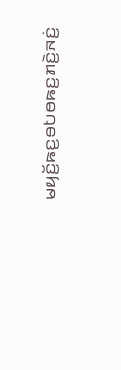ꤗꤟꤢꤩ꤬ꤒꤢ꤬ꤋꤝꤥꤒꤢ꤬ꤊꤢꤧ꤬ꤏꤢꤦ꤬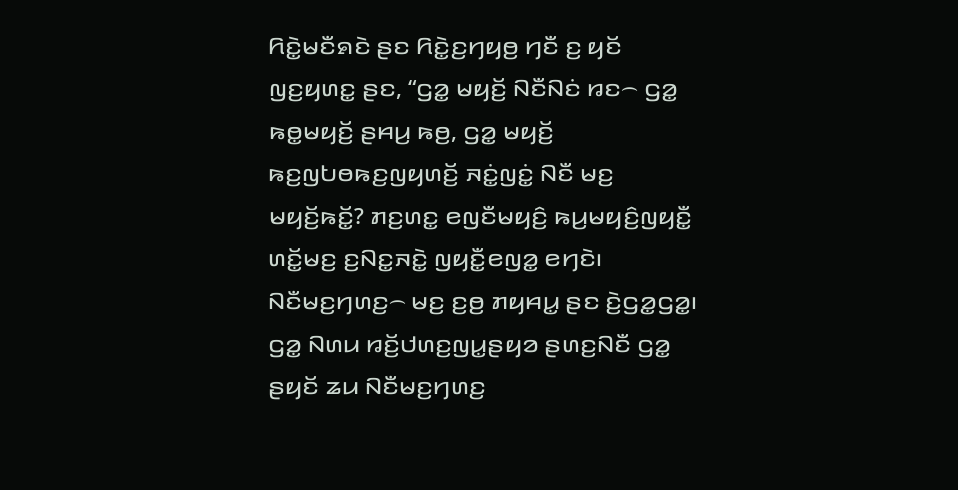ꤖꤢꤧ꤭ꤗꤢꤪꤎꤢꤧ ꤔꤢ ꤖꤢꤧ꤭ꤢ꤬ꤚꤟꤥ꤬ ꤚꤢꤪ ꤢ꤬ ꤟꤢꤩ ꤜꤢ꤬ꤟꤛꤢ꤭ ꤔꤢ, “ꤞꤤ꤭ ꤗꤟꤢꤩ꤬ ꤡꤢꤪꤡꤢꤦ ꤙꤢ꤮ ꤞꤤ꤭ ꤒꤥ꤭ꤗꤟꤢꤩ꤬ ꤔꤌꤣ꤬ ꤒꤥ꤬, ꤞꤤ꤭ ꤗꤟꤢꤩ꤬ ꤒꤢ꤬ꤜꤝꤥꤒꤢ꤬ꤜꤟꤛꤢꤩ꤬ ꤏꤢꤦ꤭ꤜꤢꤦ꤭ ꤡꤢꤪ ꤗꤢ꤬ ꤗꤟꤢꤩ꤬ꤒꤢꤩ꤭? ꤊꤢ꤬ꤛꤢ꤭ ꤕꤜꤢꤪꤗꤟꤢꤨ꤬ ꤒꤣ꤬ꤗꤟꤢꤨ꤬ꤜꤟꤢꤪ꤭ ꤛꤢꤩ꤭ꤗꤢ꤬ ꤢ꤬ꤡꤢ꤭ꤏꤢꤧ꤭ ꤜꤟꤢꤪ꤭ꤕꤜꤤ꤭ ꤕꤚꤢꤧ꤯ ꤡꤢꤪꤗꤢ꤬ꤚꤛꤢ꤬꤮ ꤗꤢ꤬ ꤢ꤬ꤥ꤬ ꤊꤟꤌꤣ꤭ ꤔꤢ ꤢꤧ꤬ꤞꤤ꤭ꤞꤤ꤭꤯ ꤞꤤ꤭ ꤡꤛꤣ ꤙꤢꤩ꤬ꤓꤛꤢ꤬ꤜꤣ꤭ꤔꤟꤤ ꤔꤛꤢ꤬ꤡꤢꤪ ꤞꤤ꤭ ꤔꤟꤢꤩ ꤘꤣ ꤡꤢꤪꤗꤢ꤬ꤚꤛꤢ꤬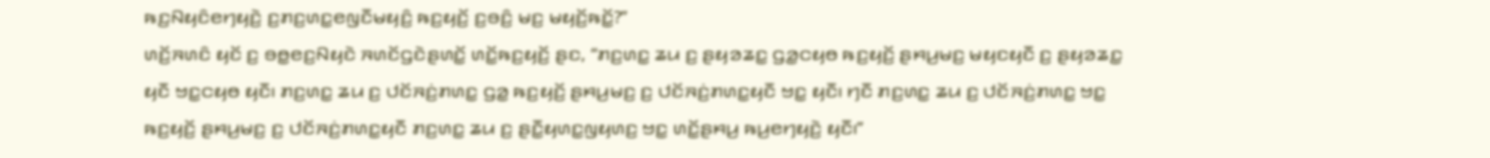ꤒꤢ꤬ꤡꤟꤢꤨꤕꤚꤟꤢꤧ꤬ ꤢ꤬ꤊꤢ꤬ꤛꤢ꤭ꤕꤜꤢꤪꤗꤟꤢꤨ꤬ ꤒꤢ꤬ꤟꤢꤩ꤬ ꤢ꤬ꤋꤢꤨ꤬ ꤗꤢ꤬ ꤗꤟꤢꤩ꤬ꤒꤢꤩ꤭?”
ꤛꤢꤩ꤬ꤏꤛꤢꤨ ꤟꤢꤩ ꤢ꤬ ꤋꤥ꤭ꤕꤢ꤬ꤡꤟꤢꤧ ꤏꤛꤢꤩꤞꤢꤧꤔꤛꤢꤩ꤭ ꤛꤢꤩ꤭ꤒꤢ꤬ꤟꤢꤩ꤬ ꤔꤢ, “ꤊꤢ꤬ꤛꤢ꤭ ꤘꤣ ꤢ꤬ ꤔꤟꤤꤘꤢ꤭ ꤞꤤ꤭ꤍꤟꤥ ꤒꤢ꤬ꤟꤢꤩ꤬ ꤔꤌꤣ꤬ꤗꤢ꤬ ꤗꤟꤢꤟꤢꤪ ꤢ꤬ ꤔꤟꤤꤘꤢ꤭ ꤟꤢꤪ ꤠꤢ꤭ꤍꤟꤥ ꤟꤢꤪ꤯ ꤊꤢ꤬ꤛꤢ꤭ ꤘꤣ ꤢ꤬ ꤓꤢꤩꤏꤢꤦ꤬ꤊꤛꤢ꤭ ꤞꤤ꤭ ꤒꤢ꤬ꤟꤢꤩ꤬ ꤔꤌꤣ꤬ꤗꤢ꤬ ꤢ꤬ ꤓꤢꤩꤏꤢꤦ꤬ꤊꤛꤢ꤭ꤟꤢꤪ ꤠꤢ꤭ ꤟꤢꤪ꤯ ꤚꤢꤪ ꤊꤢ꤬ꤛꤢ꤭ ꤘꤣ ꤢ꤬ ꤓꤢꤩꤏꤢꤦ꤬ꤊꤛꤢ꤭ ꤠꤢ꤭ ꤒꤢ꤬ꤟꤢꤩ꤬ ꤔꤌꤣ꤬ꤗꤢ꤬ ꤢ꤬ ꤓꤢꤩꤏꤢꤦ꤬ꤊꤛꤢ꤭ꤟꤢꤪ ꤊꤢ꤬ꤛꤢ꤭ ꤘꤣ ꤢ꤬ ꤔꤢꤪ꤭ꤟꤛꤢ꤭ꤜꤟꤛꤢ꤬ ꤠꤢ꤭ ꤛꤢꤩ꤭ꤔꤌꤣ꤬ ꤒꤣ꤬ꤕꤚꤟꤢꤧ꤬ ꤟꤢꤪ꤯”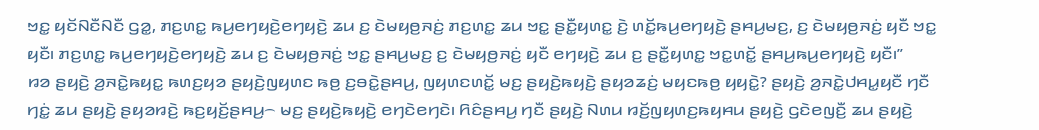ꤠꤢ꤭ ꤟꤢꤩꤡꤢꤪꤡꤢꤪ ꤞꤤ꤭, ꤊꤢ꤬ꤛꤢ꤭ ꤒꤣ꤬ꤕꤚꤟꤢꤧ꤬ꤕꤚꤟꤢꤧ꤬ ꤘꤣ ꤢ꤬ ꤢꤧꤗꤟꤥ꤬ꤏꤢꤦ꤬ ꤊꤢ꤬ꤛꤢ꤭ ꤘꤣ ꤠꤢ꤭ ꤔꤢꤪ꤭ꤟꤛꤢ꤭ ꤢꤧ꤬ ꤛꤢꤩ꤭ꤒꤣ꤬ꤕꤚꤟꤢꤧ꤬ ꤔꤌꤣ꤬ꤗꤢ꤬, ꤢ꤬ ꤢꤧꤗꤟꤥ꤬ꤏꤢꤦ꤬ ꤟꤢꤪ ꤠꤢ꤭ ꤟꤢꤪ꤯ ꤊꤢ꤬ꤛꤢ꤭ ꤒꤣ꤬ꤕꤚꤟꤢꤧ꤬ꤕꤚꤟꤢꤧ꤬ ꤘꤣ ꤢ꤬ ꤢꤧꤗꤟꤥ꤬ꤏꤢꤦ꤬ ꤠꤢ꤭ ꤔꤌꤣ꤬ꤗꤢ꤬ ꤢ꤬ ꤢꤧꤗꤟꤥ꤬ꤏꤢꤦ꤬ ꤟꤢꤪ ꤕꤚꤟꤢꤧ꤬ ꤘꤣ ꤢ꤬ ꤔꤢꤪ꤭ꤟꤛꤢ꤭ ꤠꤢ꤭ꤛꤢꤩ꤭ ꤔꤌꤣ꤬ꤒꤣ꤬ꤕꤚꤟꤢꤧ꤬ ꤟꤢꤪ꤯”
ꤙꤤ ꤔꤟꤢꤧ꤬ ꤤ꤬ꤏꤢꤧ꤭ꤒꤟꤢ꤭ ꤒꤛꤢ꤬ꤟꤤ ꤔꤟꤢꤧ꤬ꤜꤟꤛꤢ ꤒꤥ꤬ ꤢ꤬ꤋꤢꤧ꤭ꤔꤌꤣ꤬, ꤜꤟꤛꤢꤛꤢꤩ꤭ ꤗꤢ꤬ ꤔꤟꤢꤧ꤬ꤒꤟꤢꤧ꤬ ꤔꤟꤤꤘꤢꤦ꤬ ꤗꤟꤢꤒꤥ꤬ ꤟꤟꤢꤧ꤭? ꤔꤟꤢꤧ꤬ ꤤ꤬ꤏꤢꤧ꤭ꤓꤌꤣ꤭ꤟꤢꤪ ꤚꤢꤪ ꤚꤢꤦ꤭ ꤘꤣ ꤔꤟꤢꤧ꤬ ꤔꤟꤤꤙꤢꤧ꤬ ꤒꤢ꤬ꤟꤢꤩ꤬ꤔꤌꤣ꤬꤮ ꤗꤢ꤬ ꤔꤟꤢꤧ꤬ꤒꤟꤢꤧ꤬ ꤕꤚꤢꤧꤕꤚꤢꤧ꤯ ꤖꤢꤨꤔꤌꤣ꤬ ꤚꤢꤪ ꤔꤟꤢꤧ꤬ ꤡꤛꤣ ꤙꤢꤩ꤬ꤜꤟꤛꤢ꤬ꤒꤟꤌꤣ ꤔꤟꤢꤧ꤬ ꤞꤢꤧꤕꤜꤢꤪ꤬ ꤘꤣ ꤔꤟꤢꤧ꤬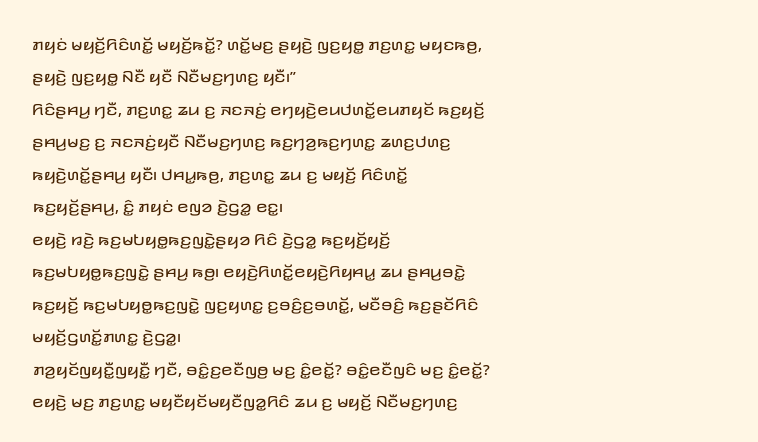ꤊꤟꤢꤦ ꤗꤟꤢꤩ꤬ꤖꤢꤨꤛꤢꤩ꤭ ꤗꤟꤢꤩ꤬ꤒꤢꤩ꤭? ꤛꤢꤩ꤭ꤗꤢ꤬ ꤔꤟꤢꤧ꤬ ꤜꤢ꤬ꤟꤥ꤭ ꤊꤢ꤬ꤛꤢ꤭ ꤗꤟꤢꤒꤥ꤬, ꤔꤟꤢꤧ꤬ ꤜꤢ꤬ꤟꤥ꤭ ꤡꤢꤪ ꤟꤢꤪ ꤡꤢꤪꤗꤢ꤬ꤚꤛꤢ꤬ ꤟꤢꤪ꤯”
ꤖꤢꤨꤔꤌꤣ꤬ ꤚꤢꤪ, ꤊꤢ꤬ꤛꤢ꤭ ꤘꤣ ꤢ꤬ ꤏꤢꤏꤢꤦ꤬ ꤕꤚꤟꤢꤧ꤬ꤕꤣꤓꤛꤢꤩ꤭ꤕꤣꤊꤟꤢꤩ ꤒꤢ꤬ꤟꤢꤩ꤬ ꤔꤌꤣ꤬ꤗꤢ꤬ ꤢ꤬ ꤏꤢꤏꤢꤦ꤬ꤟꤢꤪ ꤡꤢꤪꤗꤢ꤬ꤚꤛꤢ꤬ ꤒꤢ꤬ꤚꤤ꤬ꤒꤢ꤬ꤚꤛꤢ꤭ ꤘꤛꤢ꤬ꤓꤛꤢ꤬ ꤒꤟꤢꤧ꤬ꤛꤢꤩ꤭ꤔꤌꤣ꤬ ꤟꤢꤪ꤯ ꤓꤌꤣ꤭ꤒꤥ꤬, ꤊꤢ꤬ꤛꤢ꤭ ꤘꤣ ꤢ꤬ ꤗꤟꤢꤩ꤬ ꤖꤢꤨꤛꤢꤩ꤭ ꤒꤢ꤬ꤟꤢꤩ꤬ꤔꤌꤣ꤬, ꤢꤨ꤭ ꤊꤟꤢꤦ ꤕꤜꤤ ꤢꤧ꤬ꤞꤤ꤭ ꤕꤢ꤭꤯
ꤕꤟꤢꤧ꤬ ꤙꤢꤧ꤬ ꤒꤢ꤬ꤗꤝꤟꤥ꤭ꤒꤢ꤬ꤜꤢꤧ꤭ꤔꤟꤤ ꤖꤢꤨ ꤢꤧ꤬ꤞꤤ꤭ ꤒꤢ꤬ꤟꤢꤩ꤬ꤟꤢꤩ꤬ ꤒꤢ꤬ꤗꤝꤟꤥ꤭ꤒꤢ꤬ꤜꤢꤧ꤭ ꤔꤌꤣ꤬ ꤒꤥ꤬꤯ ꤕꤟꤢꤧ꤬ꤖꤛꤢꤩ꤭ꤕꤟꤢꤧ꤬ꤖꤟꤌꤣ꤭ ꤘꤣ ꤔꤌꤣ꤬ꤋꤢꤧ꤭ ꤒꤢ꤬ꤟꤢꤩ꤬ ꤒꤢ꤬ꤗꤝꤟꤥ꤭ꤒꤢ꤬ꤜꤢꤧ꤭ ꤜꤢ꤬ꤟꤛꤢ꤭ ꤢ꤬ꤋꤢꤨ꤬ꤢ꤬ꤋꤛꤢꤩ꤭, ꤗꤢꤪꤋꤢꤨ꤬ ꤒꤢ꤬ꤔꤢꤩꤖꤢꤨ ꤗꤟꤢꤩ꤬ꤞꤛꤢꤩ꤭ꤊꤛꤢ꤭ ꤢꤧ꤬ꤞꤤ꤭꤯
ꤊꤤ꤬ꤟꤢꤩꤜꤟꤢꤪ꤭ꤜꤟꤢꤪ꤭ ꤚꤢꤪ, ꤋꤢꤨ꤭ꤢ꤬ꤕꤢꤪꤜꤥ꤬ ꤗꤢ꤬ ꤢꤨ꤭ꤕꤢꤩ꤭? ꤋꤢꤨ꤭ꤕꤢꤪꤜꤢꤨ ꤗꤢ꤬ ꤢꤨ꤭ꤕꤢꤩ꤭? ꤕꤟꤢꤧ꤬ ꤗꤢ꤬ ꤊꤢ꤬ꤛꤢ꤭ ꤗꤟꤢꤪꤟꤢꤩꤗꤟꤢꤪꤜꤤ꤭ꤖꤢꤨ ꤘꤣ ꤢ꤬ ꤗꤟꤢꤩ꤬ ꤡꤢꤪꤗꤢ꤬ꤚꤛꤢ꤬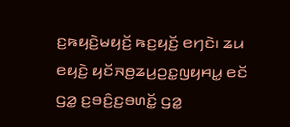ꤢ꤬ꤒꤟꤢꤧ꤬ꤗꤟꤢꤩ꤬ ꤒꤢ꤬ꤟꤢꤩ꤬ ꤕꤚꤢꤧ꤯ ꤘꤣ ꤕꤟꤢꤧ꤬ ꤟꤢꤩꤏꤥ꤬ꤘꤣ꤬ꤑꤢ꤭ꤜꤟꤌꤣ꤭ ꤕꤢꤩ ꤞꤤ꤭ ꤢ꤬ꤋꤢꤨ꤬ꤢ꤬ꤋꤛꤢꤩ꤭ ꤞꤤ꤭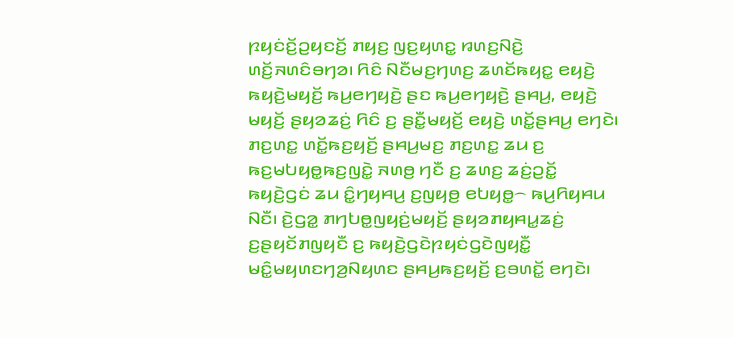ꤐꤟꤢꤦꤢꤩ꤬ꤑꤟꤢꤢꤩ꤬ ꤊꤟꤢ꤬ ꤜꤢ꤬ꤟꤛꤢ꤭ ꤙꤛꤢ꤬ꤡꤢꤧ꤬ ꤛꤢꤩ꤬ꤏꤛꤢꤨꤋꤚꤤ꤯ ꤖꤢꤨ ꤡꤢꤪꤗꤢ꤬ꤚꤛꤢ꤬ ꤘꤛꤢꤩꤒꤟꤢ꤭ ꤕꤟꤢꤧ꤬ ꤒꤟꤢꤧ꤬ꤗꤟꤢꤩ꤬ ꤒꤣ꤬ꤕꤚꤟꤢꤧ꤬ ꤔꤢ ꤒꤣ꤬ꤕꤚꤟꤢꤧ꤬ ꤔꤌꤣ꤬, ꤕꤟꤢꤧ꤬ ꤗꤟꤢꤩ꤬ ꤔꤟꤤꤘꤢꤦ꤬ ꤖꤢꤨ ꤢ꤬ ꤔꤢꤪ꤭ꤗꤟꤢꤩ꤬ ꤕꤟꤢꤧ꤬ ꤛꤢꤩ꤭ꤔꤌꤣ꤬ ꤕꤚꤢꤧ꤯
ꤊꤢ꤬ꤛꤢ꤭ ꤛꤢꤩ꤭ꤒꤢ꤬ꤟꤢꤩ꤬ ꤔꤌꤣ꤬ꤗꤢ꤬ ꤊꤢ꤬ꤛꤢ꤭ ꤘꤣ ꤢ꤬ ꤒꤢ꤬ꤗꤝꤟꤥ꤭ꤒꤢ꤬ꤜꤢꤧ꤭ ꤏꤛꤥ꤬ ꤚꤢꤪ ꤢ꤬ ꤘꤛꤢ꤬ ꤘꤢꤦ꤬ꤑꤢꤩ꤭ ꤒꤟꤢꤧ꤬ꤞꤢꤦ ꤘꤣ ꤢꤨ꤭ꤚꤟꤌꤣ꤬ ꤢ꤬ꤜꤟꤥ꤬ ꤕꤝꤟꤥ꤭꤮ ꤒꤣ꤬ꤖꤟꤌꤣ ꤡꤢꤪ꤯ ꤢꤧ꤬ꤞꤤ꤭ ꤊꤚꤝꤥ꤭ꤜꤟꤢꤦ꤬ꤗꤟꤢꤩ꤬ ꤔꤟꤤꤊꤟꤌꤣ꤭ꤘꤢꤦ꤬ ꤢ꤬ꤔꤟꤢꤩꤊꤜꤟꤢꤪ ꤢ꤬ ꤒꤟꤢꤧ꤬ꤞꤢꤧꤐꤟꤢꤦꤞꤢꤧꤜꤟꤢꤪ꤭ ꤗꤢꤨ꤭ꤗꤟꤛꤢꤚꤤ꤬ꤡꤟꤛꤢ ꤔꤌꤣ꤬ꤒꤢ꤬ꤟꤢꤩ꤬ ꤢ꤬ꤋꤛꤢꤩ꤭ ꤕꤚꤢꤧ꤯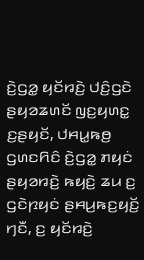ꤢꤧ꤬ꤞꤤ꤭ ꤟꤢꤩꤙꤢꤧ꤬ ꤓꤢꤨ꤬ꤞꤢꤧ ꤔꤟꤤꤘꤛꤢꤩ ꤜꤢ꤬ꤟꤛꤢ꤭ ꤢ꤬ꤔꤟꤢꤩ, ꤓꤌꤣ꤭ꤒꤥ꤬ ꤞꤛꤢꤖꤢꤨ ꤢꤧ꤬ꤞꤤ꤭ ꤊꤟꤢꤦ ꤔꤟꤤꤙꤢꤧ꤬ ꤒꤟꤢꤧ꤬ ꤘꤣ ꤢ꤬ ꤞꤢꤧꤐꤟꤢꤦ ꤔꤌꤣ꤬ꤒꤢ꤬ꤟꤢꤩ꤬ ꤚꤢꤪ, ꤢ꤬ ꤟꤢꤩꤙꤢꤧ꤬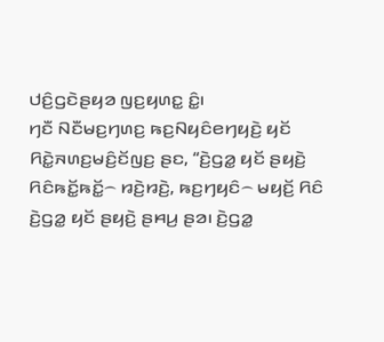ꤓꤢꤨ꤬ꤞꤢꤧꤔꤟꤤ ꤜꤢ꤬ꤟꤛꤢ꤭ ꤢꤨ꤭꤯
ꤚꤢꤪ ꤡꤢꤪꤗꤢ꤬ꤚꤛꤢ꤬ ꤒꤢ꤬ꤡꤟꤢꤨꤕꤚꤟꤢꤧ꤬ ꤟꤢꤩ ꤖꤢꤧ꤭ꤏꤛꤢ꤬ꤗꤢꤨ꤬ꤢꤩꤜꤢ꤬ ꤔꤢ, “ꤢꤧ꤬ꤞꤤ꤭ ꤟꤢꤩ ꤔꤟꤢꤧ꤬ ꤖꤢꤨꤒꤢꤩ꤭ꤒꤢꤩ꤭꤮ ꤙꤢꤧ꤬ꤙꤢꤧ꤬, ꤒꤢ꤬ꤚꤟꤢꤨ꤮ ꤗꤟꤢꤩ꤬ ꤖꤢꤨ ꤢꤧ꤬ꤞꤤ꤭ ꤟꤢꤩ ꤔꤟꤢꤧ꤬ ꤔꤌꤣ꤬ ꤔꤤ꤯ ꤢꤧ꤬ꤞꤤ꤭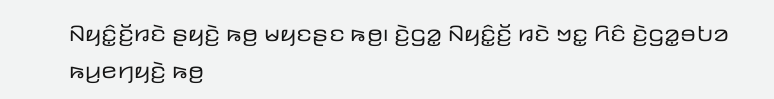ꤡꤟꤢꤨ꤭ꤢꤩ꤬ꤙꤢꤧ ꤔꤟꤢꤧ꤬ ꤒꤥ꤬ ꤗꤟꤢꤔꤢ ꤒꤥ꤬꤯ ꤢꤧ꤬ꤞꤤ꤭ ꤡꤟꤢꤨ꤭ꤢꤩ꤬ ꤙꤢꤧ ꤠꤢ꤭ ꤖꤢꤨ ꤢꤧ꤬ꤞꤤ꤭ꤋꤝꤤ ꤒꤣ꤬ꤕꤚꤟꤢꤧ꤬ ꤒꤥ꤬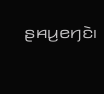ꤔꤌꤣ꤬ꤕꤚꤢꤧ꤯